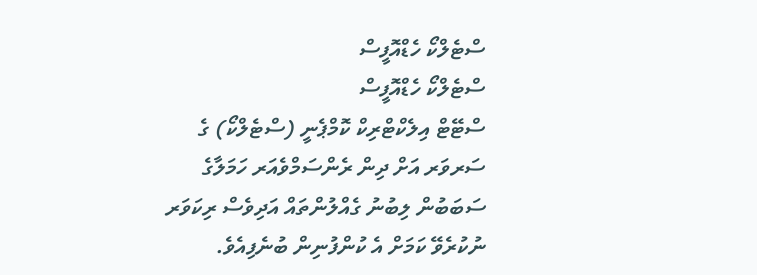ސްޓެލްކޯ ހެޑްއޮފީސް
ސްޓެލްކޯ ހެޑްއޮފީސް
ސްޓޭޓް އިލެކްޓްރިކް ކޮމްޕެނީ (ސްޓެލްކޯ) ގެ ސަރވަރ އަށް ދިން ރެންސަމްވެއަރ ހަމަލާގެ ސަބަބުން ލިބުނު ގެއްލުންތައް އަދިވެސް ރިކަވަރ ނުކުރެވޭ ކަމަށް އެ ކުންފުނިން ބުނެފިއެވެ.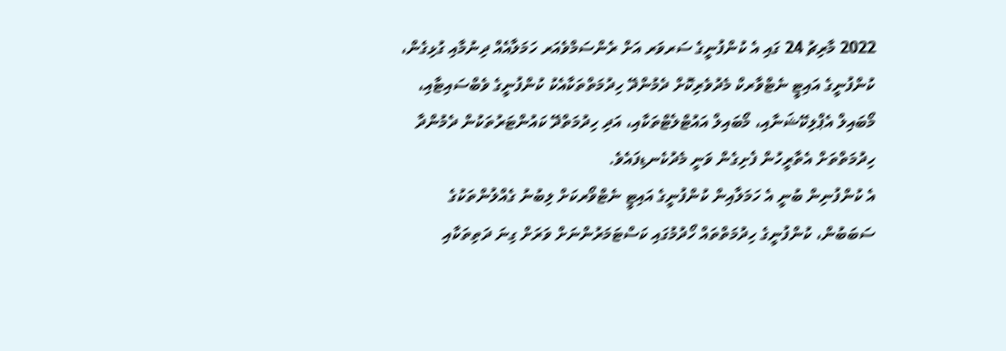2022 މާރިޗު 24 ގައި އެ ކުންފުނީގެ ސަރވަރ އަށް ރެންސަމްވެއަރ ހަމަލާއެއް ދިނުމާއި ގުޅިގެން، ކުންފުނީގެ އައިޓީ ނެޓްވާރކް މެދުވެރިކޮށް ދެމުންދޭ ހިދުމަތްތަކާއެކު ކުންފުނީގެ ވެބްސައިޓާއި، މޯބައިލް އެޕްލިކޭޝަނާއި، މޯބައިލް އައުޓްލެޓްތަކާއި، އަދި ހިދުމަތްދޭ ކައުންޓަރުތަކުން ދެމުންދާ ހިދުމަތްތަށް އެތާރީހުން ފެށިގެން ވަނީ މެދުކެނޑިފައެވެ.
އެ ކުންފުނިން ބުނީ އެ ހަމަލާއިން ކުންފުނީގެ އައިޓީ ނެޓްވޯރކަށް ލިބުނު ގެއްލުންތަކުގެ ސަބަބުން، ކުންފުނީގެ ހިދުމަތްތައް ހޯދުމުގައި ކަސްޓަމަރުންނަށް ވަރަށް ގިނަ ދަތިތަކާއި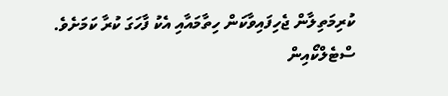ކުރިމަތިލާން ޖެހިފައިވާކަން ހިތާމައާއި އެކު ފާހަގަ ކުރާ ކަމަށެވެ.
ސްޓެލްކޯއިން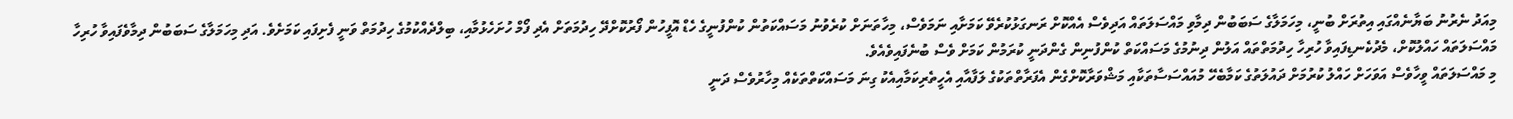މިއަދު ނެރުނު ބަޔާނެއްގައި އިތުރަށް ބުނީ، މިހަމަލާގެ ސަބަބުން ދިމާވި މައްސަލަތައް އަދިވެސް އެއްކޮށް ރަނގަޅުކުރެވޭ ކަމަށާއި ނަމަވެސް، މިހާތަނަށް ކުރެވުނު މަސައްކަތުން ކުންފުނީގެ ހެޑް އޮފީހުން ފޯރުކޮށްދޭ ހިދުމަތަށް އެދި ފޯމް ހުށަހެޅުމާއި، ބިލްދެއްކުމުގެ ހިދުމަތް ވަނީ ފެށިފައި ކަމަށެވެ. އަދި މިހަމަލާގެ ސަބަބުން ދިމާވެފައިވާ ހުރިހާ މައްސަލަތައް ހައްލުކޮށް، މެދުކެނޑިފައިވާ ހުރިހާ ހިދުމަތްތައް އަލުން ދިނުމުގެ މަސައްކަތް ކުންފުނިން ގެންދަނީ ކުރަމުން ކަމަށް ވެސް ބުނެފައިވެއެވެ.
މި މައްސަލަތައް ވީހާވެސް އަވަހަށް ހައްލު ކުރުމަށް ދައުލަތުގެ ކަމާބެހޭ މުއައްސަސާތަކާއި މަޝްވަރާކޮށްގެން އެފަރާތްތަކުގެ ލަފާއާއި އެހީތެރިކަމާއިއެކު ގިނަ މަސައްކަތްތަކެއް މިހާރުވެސް ދަނީ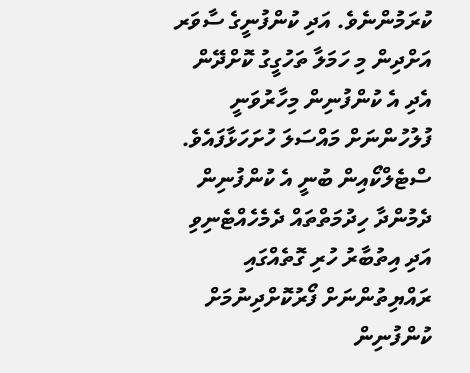ކުރަމުންނެވެ. އަދި ކުންފުނީގެ ސާވަރ އަށްދިން މި ހަމަލާ ތަހުގީގު ކޮށްދޭން އެދި އެ ކުންފުނިން މިހާރުވަނީ ފުލުހުންނަށް މައްސަލަ ހުށަހަޅާފައެވެ.
ސްޓެލްކޯއިން ބުނީ އެ ކުންފުނިން ދެމުންދާ ހިދުމަތްތައް ދެމެހެއްޓެނިވި އަދި އިތުބާރު ހުރި ގޮތެއްގައި ރައްޔިތުންނަށް ފޯރުކޮށްދިނުމަށް ކުންފުނިން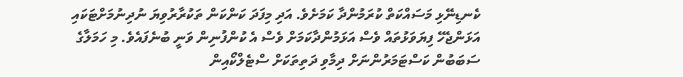ކެނޑިނޭޅި މަސައްކަތް ކުރަމުންދާ ކަމަށެވެ. އަދި މިފަދަ ކަންކަން ތަކުރާރުވިޔަ ނުދިނުމަށްޓަކައި އަޅަންޖެހޭ ފިޔަވަޅުތައް ވެސް އަޅަމުންދާކަމަށް ވެސް އެ ކުންފުނިން ވަނީ ބުނެފައެވެ. މި ހަމަލާގެ ސަބަބުން ކަސްޓަމަރުންނަށް ދިމާވި ދަތިތަކަށް ސްޓެލްކޯއިން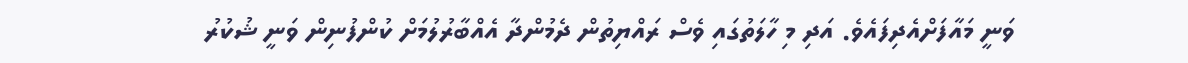ވަނީ މައާފަށްއެދިފައެވެ. އަދި މި ހާލަތުގައި ވެސް ރައްޔިތުން ދެމުންދާ އެއްބާރުލުމަށް ކުންފުނިން ވަނީ ޝުކުރު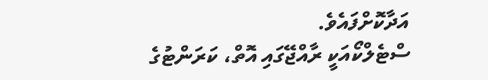އަދާކޮށްފައެވެ.
ސްޓެލްކޯއަކީ ރާއްޖޭގައި އޮތް، ކަރަންޓުގެ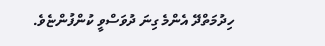ހިދުމަތްދޭ އެންމެ ގިނަ ދުވަސްވީ ކުންފުންޏެވެ.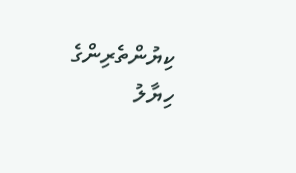ކިޔުންތެރިންގެ ހިޔާލު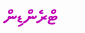ޓްރެންޑިން